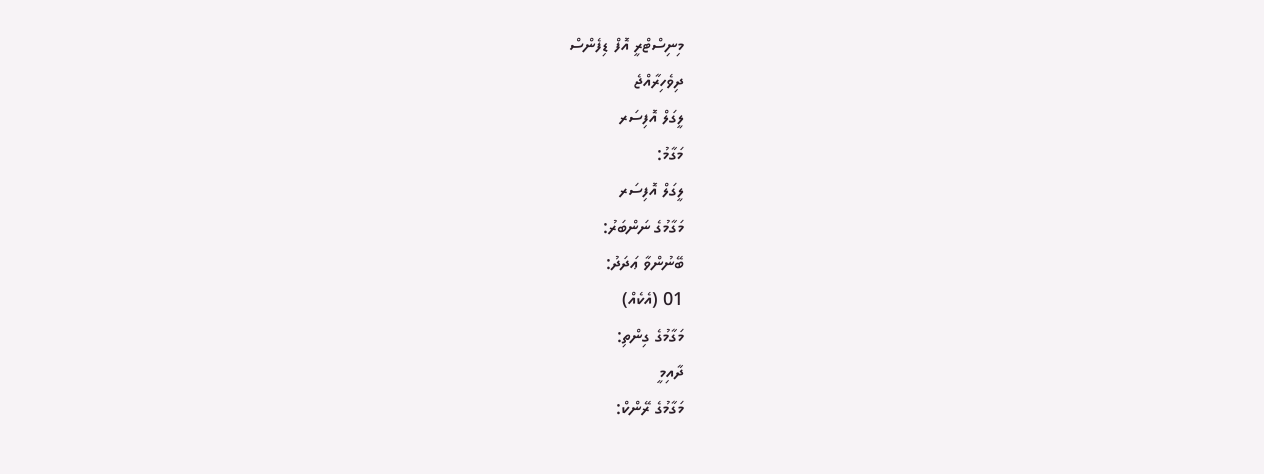މިނިސްޓްރީ އޮފް ޑިފެންސް
ދިވެހިރާއްޖެ
ލީގަލް އޮފިސަރ
މަގާމު:
ލީގަލް އޮފިސަރ
މަގާމުގެ ނަންބަރު:
ބޭނުންވާ ޢަދަދު:
01 (އެކެއް)
މަގާމުގެ ގިންތި:
ދާއިމީ
މަގާމުގެ ރޭންކް: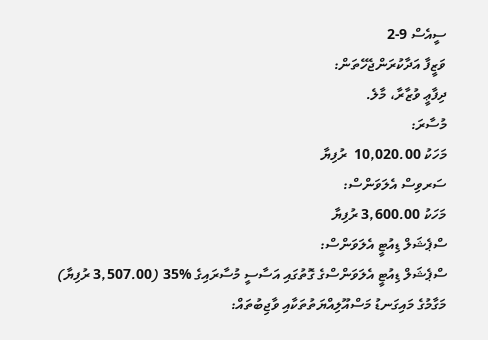ސީއެސް 9-2
ވަޒީފާ އަދާކުރަންޖެހޭތަން:
ދިފާޢީ ވުޒާރާ، މާލެ.
މުސާރަ:
މަހަކު 10,020.00  ރުފިޔާ
ސަރވިސް އެލަވަންސް:
މަހަކު 3,600.00 ރުފިޔާ
ސްޕެޝަލް ޑިއުޓީ އެލަވަންސް:
ސްޕެޝަލް ޑިއުޓީ އެލަވަންސްގެ ގޮތުގައި އަސާސީ މުސާރައިގެ %35 (3,507.00 ރުފިޔާ)
މަގާމުގެ މައިގަނޑު މަސްއޫލިއްޔަތުތަކާއި ވާޖިބުތައް: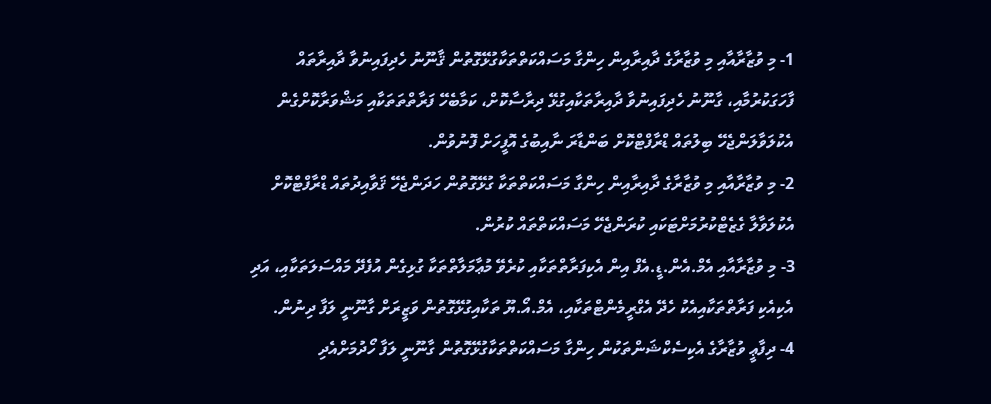1- މި ވުޒާރާއާއި މި ވުޒާރާގެ ދާއިރާއިން ހިންގާ މަސައްކަތްތަކާގުޅޭގޮތުން ޤާނޫނު ހެދިފައިނުވާ ދާއިރާތައް ފާހަގަކުރުމާއި، ގާނޫނު ހެދިފައިނުވާ ދާއިރާތަކާއިގުޅޭ ދިރާސާކޮށް، ކަމާބެހޭ ފަރާތްތަތަކާއި މަޝްވަރާކޮށްގެން އެކުލަވާލަންޖެހޭ ބިލުތައް ޑްރާފްޓްކޮށް ބަންޑާރަ ނާއިބުގެ އޮފީހަށް ފޮނުވުން.
2- މި ވުޒާރާއާއި މި ވުޒާރާގެ ދާއިރާއިން ހިންގާ މަސައްކަތްތަކާ ގުޅޭގޮތުން ހަދަންޖެހޭ ޤަވާއިދުތައް ޑްރާފްޓްކޮށް އެކުލަވާލާ ގެޒެޓްކުރުމަށްޓަކައި ކުރަންޖެހޭ މަސައްކަތްތައް ކުރުން.
3- މި ވުޒާރާއާއި އެމް.އެން.ޑީ.އެފް އިން އެކިފަރާތްތަކާއި ކުރެވޭ މުޢާމަލާތްތަކާ ގުޅިގެން އުފެދޭ މައްސަލަތަކާއި، އަދި އެކިއެކި ފަރާތްތަކާއިއެކު ހެދޭ އެގްރީމެންޓްތަކާއި، އެމް.އޯ.ޔޫ ތަކާއިގުޅޭގޮތުން ވަޒީރަށް ގާނޫނީ ލަފާ ދިނުން.
4- ދިފާޢީ ވުޒާރާގެ އެކިސެކްޝަންތަކުން ހިންގާ މަސައްކަތްތަކާގުޅޭގޮތުން ގާނޫނީ ލަފާ ހޯދުމަށްއެދި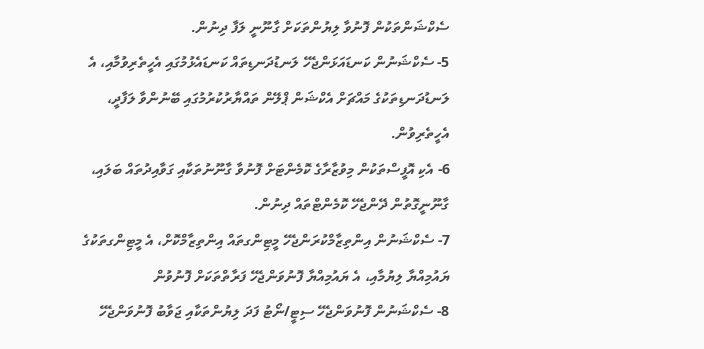ސެކްޝަންތަކުން ފޮނުވާ ލިޔުންތަކަށް ގާނޫނީ ލަފާ ދިނުން.
5- ސެކްޝަނުން ކަނޑައަޅަންޖެހޭ ލަނޑުދަނޑިތައް ކަނޑައެޅުމުގައި އެހީތެރިވުމާއި، އެ ލަނޑުދަނޑިތަކުގެ މައްޗަށް އެކްޝަން ޕްލޭން ތައްޔާރުކުރުމުގައި ބޭނުންވާ ލަފާދީ، އެހީތެރިވުން.
6- އެކި އޮފީސްތަކުން މިވުޒާރާގެ ކޮމެންޓަށް ފޮނުވާ ގާނޫނުތަކާއި ގަވާއިދުތައް ބަލައި، ގާނޫނީގޮތުން ދޭންޖެހޭ ކޮމެންޓްތައް ދިނުން.
7- ސެކްޝަނުން އިންތިޒާމްކުރަންޖެހޭ މީޓިންގތައް އިންތިޒާމްކޮށް، އެ މީޓިންގތަކުގެ ޔައުމިއްޔާ ލިޔުމާއި، އެ ޔައުމިއްޔާ ފޮނުވަންޖެހޭ ފަރާތްތަކަށް ފޮނުވުން
8- ސެކްޝަނުން ފޮނުވަންޖެހޭ ސިޓީ/ނޯޓު ފަދަ ލިޔުންތަކާއި ޖަވާބު ފޮނުވަންޖެހޭ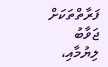ފަރާތްތަކަށް  ޖަވާބު ލިޔުމާއި،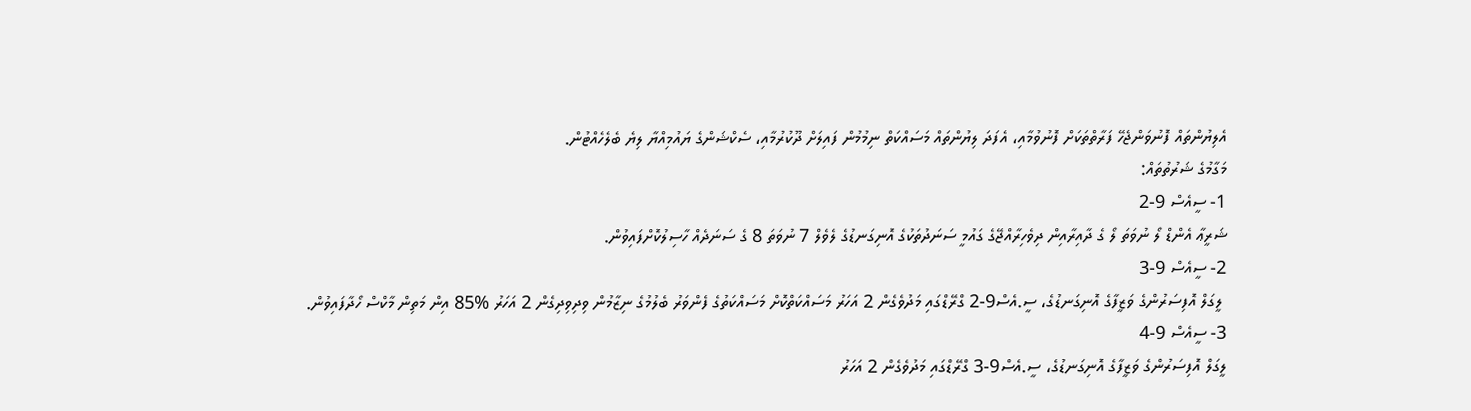އެލިޔުންތައް ފޮނުވަންޖެހޭ ފަރާތްތަކަށް ފޮނުވުމާއި، އެފަދަ ލިޔުންތައް މަސައްކަތް ނިމުމުން ފައިލަށް ދޫކުރުމާއި، ސެކްޝަންގެ ޔައުމިއްޔާ ލިޔެ ބެލެހެއްޓުން.
މަގާމުގެ ޝަރުތުތައް:
1- ސީއެސް 9-2
ޝަރީޢާ އެންޑް ލޯ ނުވަތަ ލޯ ގެ ދާއިރާއިން ދިވެހިރާއްޖޭގެ ގައުމީ ސަނަދުތަކުގެ އޮނިގަނޑުގެ ލެވެލް 7 ނުވަތަ 8 ގެ ސަނަދެއް ހާސިލުކޮށްފައިވުން.
2- ސީއެސް 9-3
 ލީގަލް އޮފިސަރުންގެ ވަޒީފާގެ އޮނިގަނޑުގެ، ސީ.އެސް9-2 ގްރޭޑްގައި މަދުވެގެން 2 އަހަރު މަސައްކަތްކޮށް މަސައްކަތުގެ ފެންވަރު ބެލުމުގެ ނިޒާމުން ވިދިވިދިގެން 2 އަހަރު %85 އިން މަތިން މާކްސް ހޯދާފައިވުން.
3- ސީއެސް 9-4
ލީގަލް އޮފިސަރުންގެ ވަޒީފާގެ އޮނިގަނޑުގެ، ސީ.އެސް9-3 ގްރޭޑްގައި މަދުވެގެން 2 އަހަރު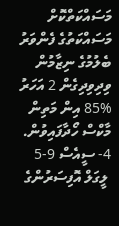މަސައްކަތްކޮށް މަސައްކަތުގެ ފެންވަރު ބެލުމުގެ ނިޒާމުން ވިދިވިދިގެން 2 އަހަރު %85 އިން މަތިން މާކްސް ހޯދާފައިވުން.
4- ސީއެސް 9-5
 ލީގަލް އޮފިސަރުންގެ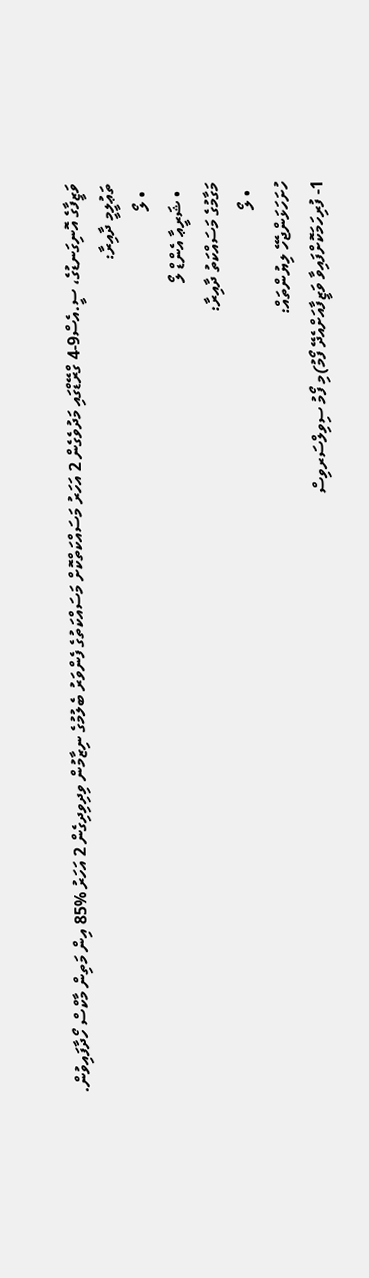ވަޒީފާގެ އޮނިގަނޑުގެ، ސީ.އެސް9-4 ގްރޭޑްގައި މަދުވެގެން 2 އަހަރު މަސައްކަތްކޮށް މަސައްކަތުގެ ފެންވަރު ބެލުމުގެ ނިޒާމުން ވިދިވިދިގެން 2 އަހަރު %85 އިން މަތިން މާކްސް ހޯދާފައިވުން.
ތަޢުލީމީ ދާއިރާ:
  • ލޯ
  • ޝަރީޢާ އެންޑް ލޯ
މަގާމުގެ މަސައްކަތު ދާއިރާ:
  • ލޯ
ހުށަހަޅަންޖެހޭ ލިޔުންތައް:
1- ފުރިހަމަކޮށްފައިވާ ވަޒީފާއަށްއެދޭ ފޯމު)މި ފޯމު ސިވިލްސަރވިސް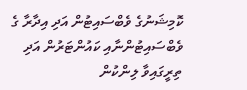ކޮމިޝަނުގެ ވެބްސައިޓުން އަދި އިދާރާ ގެ
ވެބްސައިޓުންނާއި ކައުންޓަރުން އަދި ތިރީގައިވާ ލިންކުން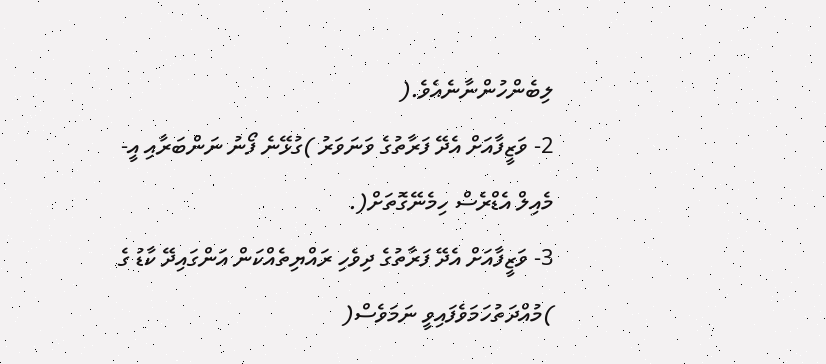ލިބެންހުންނާނެއެވެ.(
2- ވަޒީފާއަށް އެދޭ ފަރާތުގެ ވަނަވަރު )ގުޅޭނެ ފޯނު ނަންބަރާއި އީ-މެއިލް އެޑްރެސް ހިމެނޭގޮތަށް(.
3- ވަޒީފާއަށް އެދޭ ފަރާތުގެ ދިވެހި ރައްޔިތެއްކަން އަންގައިދޭ ކާޑު ގެ )މުއްދަތުހަމަވެފައިވީ ނަމަވެސް(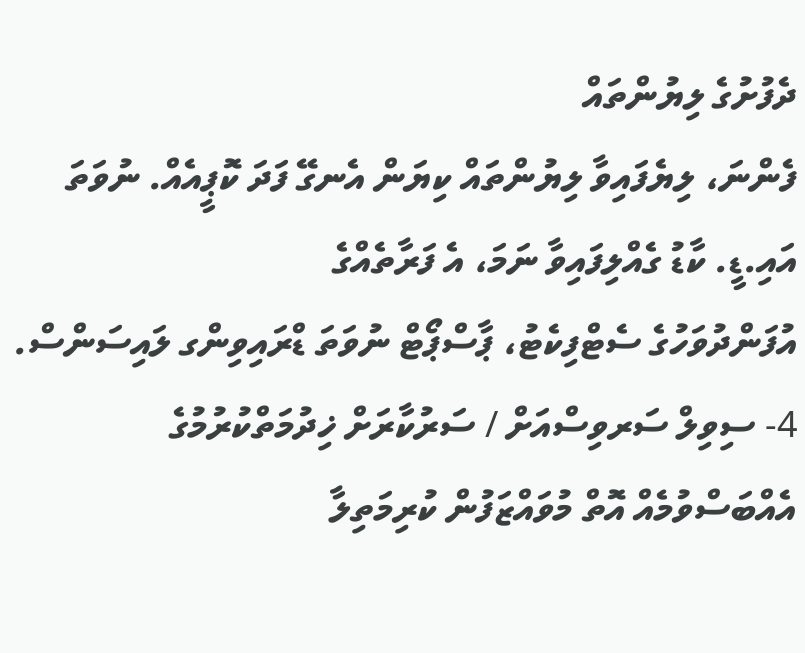ދެފުށުގެ ލިޔުންތައް
ފެންނަ، ލިޔެފައިވާ ލިޔުންތައް ކިޔަން އެނގޭ ފަދަ ކޮޕީއެއް. ނުވަތަ އައި.ޑީ. ކާޑު ގެއްލިފައިވާ ނަމަ، އެ ފަރާތެއްގެ
އުފަންދުވަހުގެ ސެޓްފިކެޓު، ޕާސްޕޯޓް ނުވަތަ ޑްރައިވިންގ ލައިސަންސް.
4- ސިވިލް ސަރވިސްއަށް / ސަރުކާރަށް ޚިދުމަތްކުރުމުގެ އެއްބަސްވުމެއް އޮތް މުވައްޒަފުން ކުރިމަތިލާ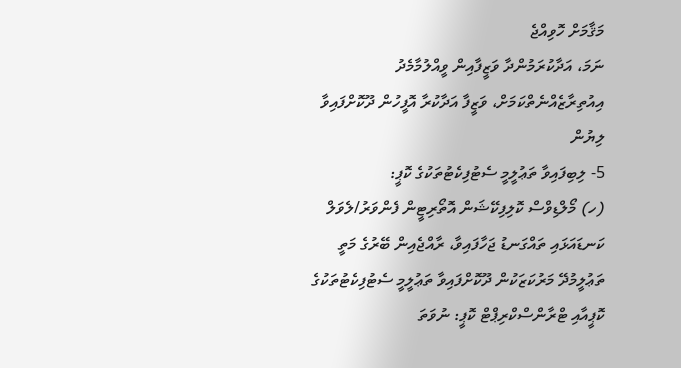މަޤާމަށް ހޮވިއްޖެ
ނަމަ، އަދާކުރަމުންދާ ވަޒީފާއިން ވީއްލުމާމެދު އިއުތިރާޒެއްނެތްކަމަށް، ވަޒީފާ އަދާކުރާ އޮފީހުން ދޫކޮށްފައިވާ ލިޔުން
5- ލިބިފައިވާ ތަޢުލީމީ ސެޓުފިކެޓުތަކުގެ ކޮޕީ:
(ހ) މޯލްޑިވްސް ކޮލިފިކޭޝަން އޮތޯރިޓީން ފެންވަރު/ލެވަލް ކަނޑައަޅައި ތައްގަނޑު ޖަހާފައިވާ، ރާއްޖެއިން ބޭރުގެ މަތީ ތަޢުލީމުދޭ މަރުކަޒަކުން ދޫކޮށްފައިވާ ތަޢުލީމީ ސެޓުފިކެޓުތަކުގެ ކޮޕީއާއި ޓްރާންސްކްރިޕްޓް ކޮޕީ: ނުވަތަ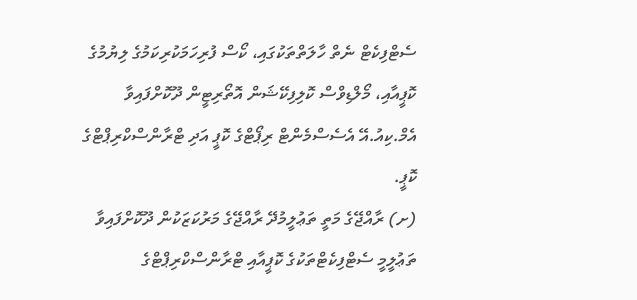ސެޓްފިކެޓް ނެތް ހާލަތްތަކުގައި، ކޯސް ފުރިހަމަކުރިކަމުގެ ލިޔުމުގެ ކޮޕީއާއި، މޯލްޑިވްސް ކޮލިފިކޭޝަން އޮތޯރިޓީން ދޫކޮށްފައިވާ އެމް.ކިއު.އޭ އެސެސްމެންޓް ރިޕޯޓްގެ ކޮޕީ އަދި ޓްރާންސްކްރިޕްޓްގެ ކޮޕީ.
(ށ) ރާއްޖޭގެ މަތީ ތަޢުލީމުދޭ ރާއްޖޭގެ މަރުކަޒަކުން ދޫކޮށްފައިވާ ތަޢުލީމީ ސެޓްފިކެޓްތަކުގެ ކޮޕީއާއި ޓްރާންސްކްރިޕްޓްގެ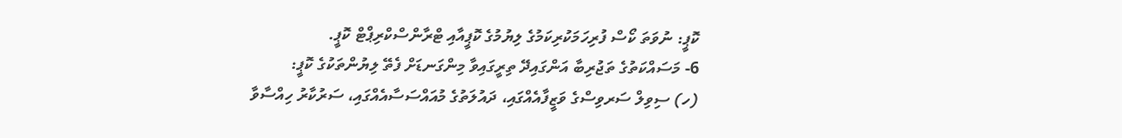ކޮޕީ: ނުވަތަ ކޯސް ފުރިހަމަކުރިކަމުގެ ލިޔުމުގެ ކޮޕީއާއި ޓްރާންސްކްރިޕްޓް ކޮޕީ.
6- މަސައްކަތުގެ ތަޖުރިބާ އަންގައިދޭ ތިރީގައިވާ މިންގަނޑަށް ފެތޭ ލިޔުންތަކުގެ ކޮޕީ:
(ހ) ސިވިލް ސަރވިސްގެ ވަޒީފާއެއްގައި، ދައުލަތުގެ މުއައްސަސާއެއްގައި، ސަރުކާރު ހިއްސާވާ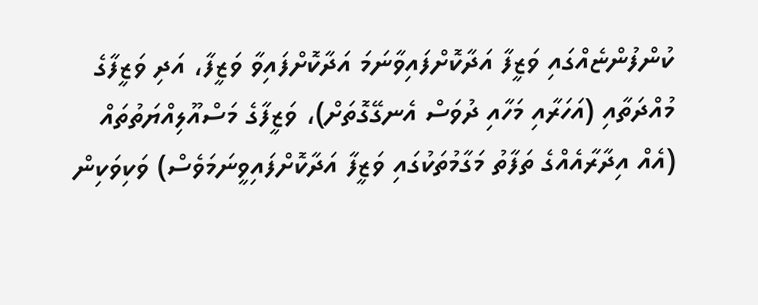ކުންފުންޏެއްގައި ވަޒީފާ އަދާކޮށްފައިވާނަމަ އަދާކޮށްފައިވާ ވަޒީފާ، އަދި ވަޒީފާގެ މުއްދަތާއި (އަހަރާއި މަހާއި ދުވަސް އެނގޭގޮތަށް)، ވަޒީފާގެ މަސްއޫލިއްޔަތުތައް (އެއް އިދާރާއެއްގެ ތަފާތު މަގާމުތަކުގައި ވަޒީފާ އަދާކޮށްފައިވީނަމަވެސް) ވަކިވަކިން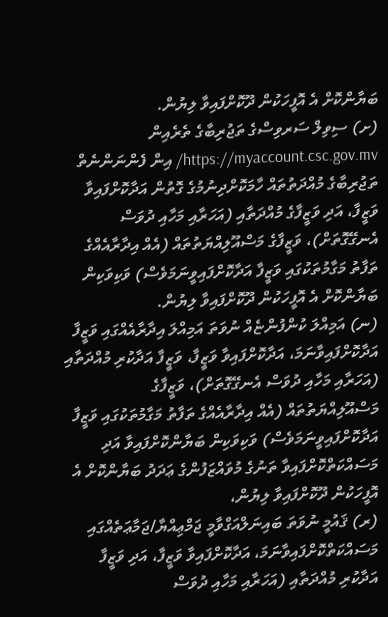ބަޔާންކޮށް އެ އޮފީހަކުން ދޫކޮށްފައިވާ ލިޔުން.
(ށ) ސިވިލް ސަރވިސްގެ ތަޖުރިބާގެ ތެރެއިން https://myaccount.csc.gov.mv/ އިން ފެންނަންނެތް ތަޖުރިބާގެ މުއްދަތުތައް ހާމަކޮށްދިނުމުގެ ގޮތުން އަދާކޮށްފައިވާ ވަޒީފާ، އަދި ވަޒީފާގެ މުއްދަތާއި (އަހަރާއި މަހާއި ދުވަސް އެނގޭގޮތަށް)، ވަޒީފާގެ މަސްއޫލިއްޔަތުތައް (އެއް އިދާރާއެއްގެ ތަފާތު މަގާމުތަކުގައި ވަޒީފާ އަދާކޮށްފައިވީނަމަވެސް) ވަކިވަކިން ބަޔާންކޮށް އެ އޮފީހަކުން ދޫކޮށްފައިވާ ލިޔުން.
(ނ) އަމިއްލަ ކުންފުންޏެއް ނުވަތަ އަމިއްލަ އިދާރާއެއްގައި ވަޒީފާ އަދާކޮށްފައިވާނަމަ، އަދާކޮށްފައިވާ ވަޒީފާ، ވަޒީފާ އަދާކުރި މުއްދަތާއި (އަހަރާއި މަހާއި ދުވަސް އެނގޭގޮތަށް)، ވަޒީފާގެ މަސްއޫލިއްޔަތުތައް (އެއް އިދާރާއެއްގެ ތަފާތު މަގާމުތަކުގައި ވަޒީފާ އަދާކޮށްފައިވީނަމަވެސް) ވަކިވަކިން ބަޔާންކޮށްފައިވާ އަދި މަސައްކަތްކޮށްފައިވާ ތަނުގެ މުވައްޒަފުންގެ ޢަދަދު ބަޔާންކޮށް އެ އޮފީހަކުން ދޫކޮށްފައިވާ ލިޔުން،
(ރ) ޤައުމީ ނުވަތަ ބައިނަލްއަގްވާމީ ޖަމްޢިއްޔާ/ޖަމާޢަތެއްގައި މަސައްކަތްކޮށްފައިވާނަމަ، އަދާކޮށްފައިވާ ވަޒީފާ، އަދި ވަޒީފާ އަދާކުރި މުއްދަތާއި (އަހަރާއި މަހާއި ދުވަސް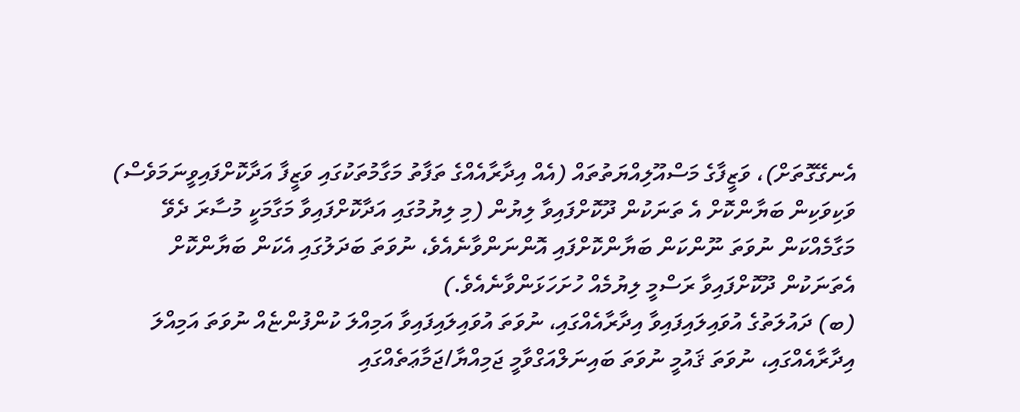އެނގޭގޮތަށް)، ވަޒީފާގެ މަސްއޫލިއްޔަތުތައް (އެއް އިދާރާއެއްގެ ތަފާތު މަގާމުތަކުގައި ވަޒީފާ އަދާކޮށްފައިވީނަމަވެސް) ވަކިވަކިން ބަޔާންކޮށް އެ ތަނަކުން ދޫކޮށްފައިވާ ލިޔުން (މި ލިޔުމުގައި އަދާކޮށްފައިވާ މަގާމަކީ މުސާރަ ދެވޭ މަގާމެއްކަން ނުވަތަ ނޫންކަން ބަޔާންކޮށްފައި އޮންނަންވާނެއެވެ، ނުވަތަ ބަދަލުގައި އެކަން ބަޔާންކޮށް އެތަނަކުން ދޫކޮށްފައިވާ ރަސްމީ ލިޔުމެއް ހުށަހަޅަންވާނެއެވެ.)
(ބ) ދައުލަތުގެ އުވައިލައިފައިވާ އިދާރާއެއްގައި، ނުވަތަ އުވައިލައިފައިވާ އަމިއްލަ ކުންފުންޏެއް ނުވަތަ އަމިއްލަ އިދާރާއެއްގައި، ނުވަތަ ޤައުމީ ނުވަތަ ބައިނަލްއަގްވާމީ ޖަމިއްޔާ/ޖަމާޢަތެއްގައި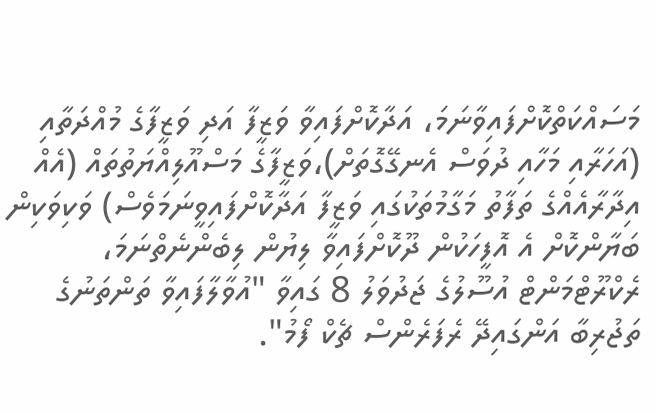މަސައްކަތްކޮށްފައިވާނަމަ، އަދާކޮށްފައިވާ ވަޒީފާ އަދި ވަޒީފާގެ މުއްދަތާއި (އަހަރާއި މަހާއި ދުވަސް އެނގޭގޮތަށް)،ވަޒީފާގެ މަސްއޫލިއްޔަތުތައް (އެއް އިދާރާއެއްގެ ތަފާތު މަގާމުތަކުގައި ވަޒީފާ އަދާކޮށްފައިވީނަމަވެސް) ވަކިވަކިން ބަޔާންކޮށް އެ އޮފީހަކުން ދޫކޮށްފައިވާ ލިޔުން ލިބެންނެތްނަމަ، ރެކްރޫޓްމަންޓް އުސޫލުގެ ޖަދުވަލު 8 ގައިވާ "އުވާލާފައިވާ ތަންތަނުގެ ތަޖުރިބާ އަންގައިދޭ ރެފަރެންސް ޗެކް ފޯމު".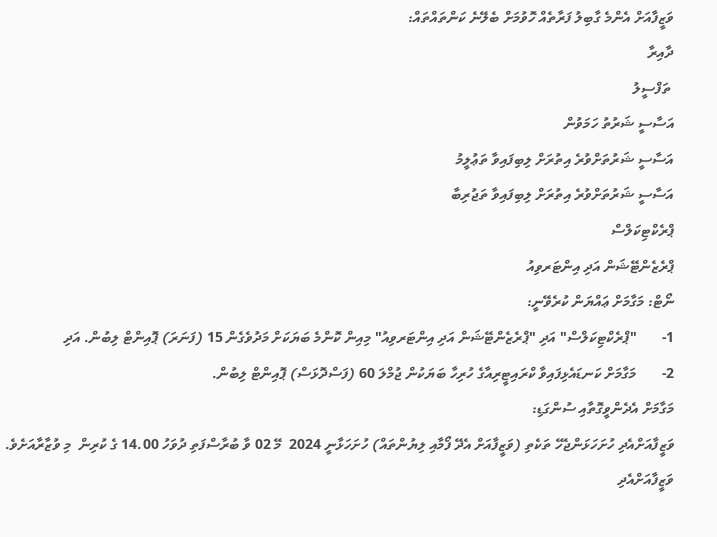ވަޒީފާއަށް އެންމެ ގާބިލު ފަރާތެއް ހޮވުމަށް ބެލޭނެ ކަންތައްތައް:
ދާއިރާ
 ތަފްސީލު
އަސާސީ ޝަރުތު ހަމަވުން
އަސާސީ ޝަރުތަށްވުރެ އިތުރަށް ލިބިފައިވާ ތަޢުލީމު
އަސާސީ ޝަރުތަށްވުރެ އިތުރަށް ލިބިފައިވާ ތަޖުރިބާ
ޕްރެކްޓިކަލްސް
ޕްރެޒެންޓޭޝަން އަދި އިންޓަރވިއު
ނޯޓް: މަގާމަށް ޢައްޔަން ކުރެވޭނީ:
1-       "ޕްރެކްޓިކަލްސް" އަދި "ޕްރެޒެންޓޭޝަން އަދި އިންޓަރވިއު" މިއިން ކޮންމެ ބަޔަކަށް މަދުވެގެން 15 (ފަނަރަ) ޕޮއިންޓް ލިބުން. އަދި
2-       މަގާމަށް ކަނޑައެޅިފައިވާ ކްރައިޓީރިއާގެ ހުރިހާ ބަޔަކުން ޖުމްލަ 60 (ފަސްދޮޅަސް) ޕޮއިންޓް ލިބުން.
މަގާމަށް އެދެންވީގޮތާއި ސުންގަޑި:
ވަޒީފާއަށްއެދި ހުށަހަޅަންޖެހޭ ތަކެތި (ވަޒީފާއަށް އެދޭ ފޯމާއި ލިޔުންތައް) ހުށަހަޅާނީ 2024  މޭ 02 ވާ ބުރާސްފަތި ދުވަހު 14.00 ގެ ކުރިން  މި ވުޒާރާއަށެވެ. ވަޒީފާއަށްއެދި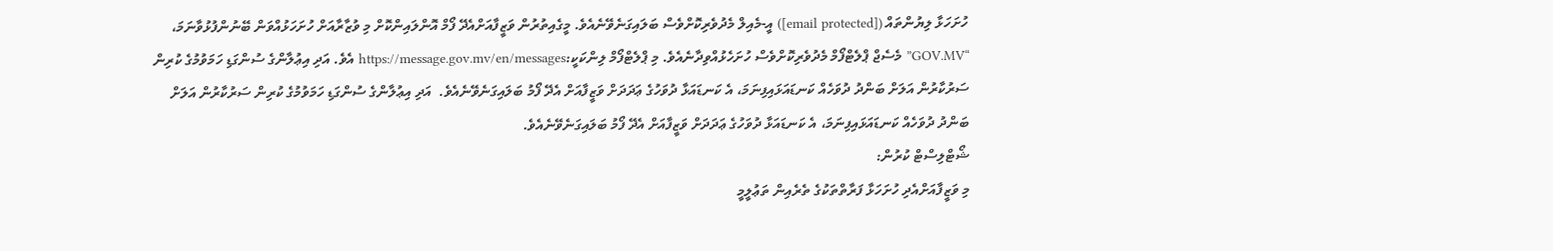ހުށަހަޅާ ލިޔުންތައް ([email protected]) އީ-މެއިލް މެދުވެރިކޮށްވެސް ބަލައިގަނެވޭނެއެވެ. މީގެއިތުރުން ވަޒީފާއަށްއެދޭ ފޯމް އޮންލައިންކޮށް މި ވުޒާރާއަށް ހުށަހަޅުއްވަން ބޭނުންފުޅުވާނަމަ، “GOV.MV” މެސެޖް ޕްލެޓްފޯމް މެދުވެރިކޮށްވެސް ހުށަހެޅުއްވިދާނެއެވެ. މި ޕްލެޓްފޯމް ލިންކަކީ:https://message.gov.mv/en/messages އެވެ. އަދި އިޢުލާންގެ ސުންގަޑި ހަމަވުމުގެ ކުރިން ސަރުކާރުން އަލަށް ބަންދު ދުވަހެއް ކަނޑައަޅައިފިނަމަ، އެ ކަނޑައަޅާ ދުވަހުގެ ޢަދަދަށް ވަޒީފާއަށް އެދޭ ފޯމު ބަލައިގަނެވޭނެއެވެ.  އަދި އިޢުލާންގެ ސުންގަޑި ހަމަވުމުގެ ކުރިން ސަރުކާރުން އަލަށް ބަންދު ދުވަހެއް ކަނޑައަޅައިފިނަމަ، އެ ކަނޑައަޅާ ދުވަހުގެ ޢަދަދަށް ވަޒީފާއަށް އެދޭ ފޯމު ބަލައިގަނެވޭނެއެވެ.
ޝޯޓްލިސްޓް ކުރުން:
މި ވަޒީފާއަށްއެދި ހުށަހަޅާ ފަރާތްތަކުގެ ތެރެއިން ތަޢުލީމީ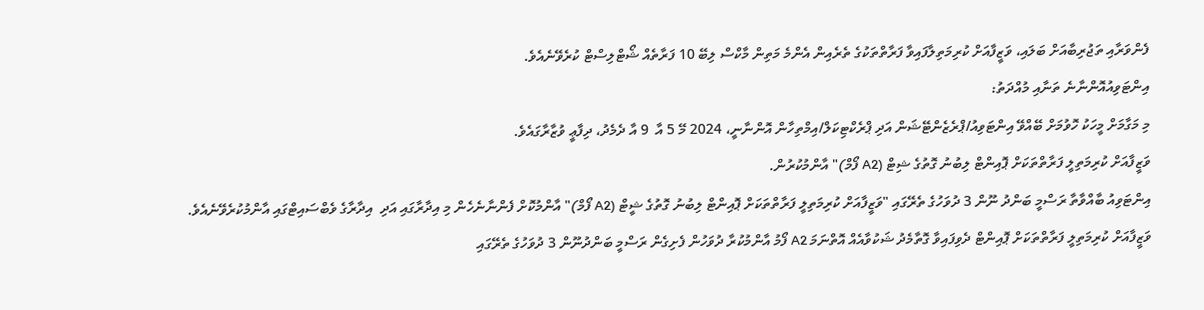ފެންވަރާއި ތަޖުރިބާއަށް ބަލައި، ވަޒީފާއަށް ކުރިމަތިލާފައިވާ ފަރާތްތަކުގެ ތެރެއިން އެންމެ މަތިން މާކްސް ލިބޭ 10 ފަރާތެއް ޝޯޓްލިސްޓް ކުރެވޭނެއެވެ.
އިންޓަވިއުއޮންނާނެ ތަނާއި މުއްދަތު:
މި މަގާމަށް މީހަކު ހޮވުމަށް ބޭއްވޭ އިންޓަވިއު/ޕްރެޒެންޓޭޝަން އަދި ޕްރެކްޓިކަލް/އިމްތިހާން އޮންނާނީ، 2024 މޭ 5 އާ  9 އާ ދެމެދު، ދިފާޢީ ވުޒާރާގައެވެ.
ވަޒީފާއަށް ކުރިމަތިލީ ފަރާތްތަކަށް ޕޮއިންޓް ލިބުނު ގޮތުގެ ޝިޓް (A2 ފޯމް)" އާންމުކުރުން.
އިންޓަވިއު ބާއްވާތާ ރަސްމީ ބަންދު ނޫން 3 ދުވަހުގެ ތެރޭގައި "ވަޒީފާއަށް ކުރިމަތިލީ ފަރާތްތަކަށް ޕޮއިންޓް ލިބުނު ގޮތުގެ ޝީޓް (A2 ފޯމް)" އާންމުކޮށް ފެންނާނެހެން މި އިދާރާގައި އަދި  އިދާރާގެ ވެބްސައިޓްގައި އާންމުކުރެވޭނެއެވެ. ވަޒީފާއަށް ކުރިމަތިލީ ފަރާތްތަކަށް ޕޮއިންޓް ދެވިފައިވާ ގޮތާމެދު ޝަކުވާއެއް އޮތްނަމަ A2 ފޯމު އާންމުކުރާ ދުވަހުން ފެށިގެން ރަސްމީ ބަންދުނޫން 3 ދުވަހުގެ ތެރޭގައި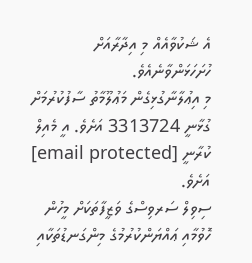އެ ޝަކުވާއެއް މި އިދާރާއަށް ހުށަހަޅަންވާނެއެވެ.
މި އިޢުލާނާގުޅިގެން މަޢުލޫމާތު ސާފުކުރުމަށް ގުޅާނީ 3313724 އަށެވެ. އީ މެއިލް ކުރާނީ [email protected] އަށެވެ.
ސިވިލް ސަރވިސްގެ ވަޒީފާތަކަށް މީހުން ހޮވުމާއި ޢައްޔަންކުރުމުގެ މިންގަނޑުތަކާއި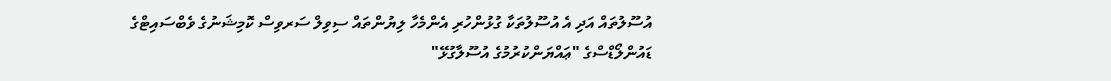އުސޫލުތައް އަދި އެ އުސޫލުތަކާ ގުޅުންހުރި އެންމެހާ ލިޔުންތައް ސިވިލް ސަރވިސް ކޮމިޝަނުގެ ވެބްސައިޓްގެ ޑައުންލޯޑްސްގެ "ޢައްޔަންކުރުމުގެ އުސޫލާގުޅޭ"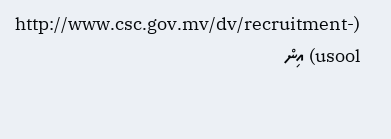(http://www.csc.gov.mv/dv/recruitment-usool) އިން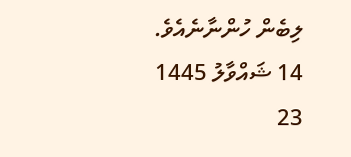ލިބެން ހުންނާނެއެވެ.
14 ޝައްވާލު 1445
23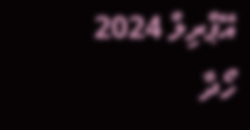އޭޕްރިލް 2024
ހޯދާ